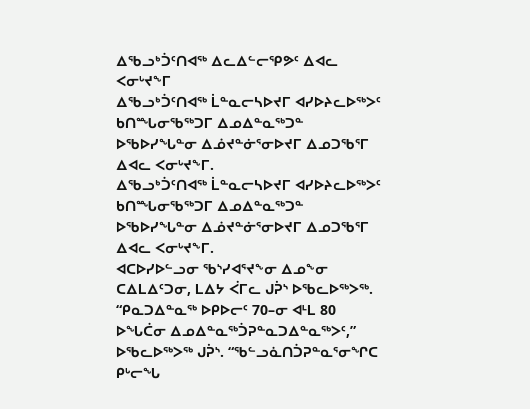ᐃᖃᓗᒃᑑᑦᑎᐊᖅ ᐃᓚᐃᓪᓕᕿᕗᑦ ᐃᐊᓚ ᐸᓂᒡᔪᖕᒥ
ᐃᖃᓗᒃᑑᑦᑎᐊᖅ ᒫᓐᓇᓕᓴᐅᔪᒥ ᐊᓯᐅᔨᓚᐅᖅᐳᑦ ᑲᑎᙵᓂᖃᖅᑐᒥ ᐃᓄᐃᓐᓇᖅᑐᓐ ᐅᖃᐅᓯᖓᓐᓂ ᐃᓅᔪᓐᓃᕐᓂᐅᔪᒥ ᐃᓄᑐᖃᕐᒥ ᐃᐊᓚ ᐸᓂᒡᔪᖕᒥ.
ᐃᖃᓗᒃᑑᑦᑎᐊᖅ ᒫᓐᓇᓕᓴᐅᔪᒥ ᐊᓯᐅᔨᓚᐅᖅᐳᑦ ᑲᑎᙵᓂᖃᖅᑐᒥ ᐃᓄᐃᓐᓇᖅᑐᓐ ᐅᖃᐅᓯᖓᓐᓂ ᐃᓅᔪᓐᓃᕐᓂᐅᔪᒥ ᐃᓄᑐᖃᕐᒥ ᐃᐊᓚ ᐸᓂᒡᔪᖕᒥ.
ᐊᑕᐅᓯᐅᓪᓗᓂ ᖃᔅᓯᐊᕐᔪᖕᓂ ᐃᓄᖕᓂ ᑕᐃᒪᐃᑦᑐᓂ, ᒪᐃᔭ ᐹᒥᓚ ᒍᕉᔅ ᐅᖃᓚᐅᖅᐳᖅ.
“ᑭᓇᑐᐃᓐᓇᖅ ᐅᑭᐅᓕᑦ 70–ᓂ ᐊᒻᒪ 80 ᐅᖓᑖᓂ ᐃᓄᐃᓐᓇᖅᑑᕈᓐᓇᑐᐃᓐᓇᖅᐳᑦ,” ᐅᖃᓚᐅᖅᐳᖅ ᒍᕉᔅ. “ᖃᓪᓗᓈᑎᑑᕈᓐᓇᕐᓂᖏᑕ ᑭᒡᓕᖓ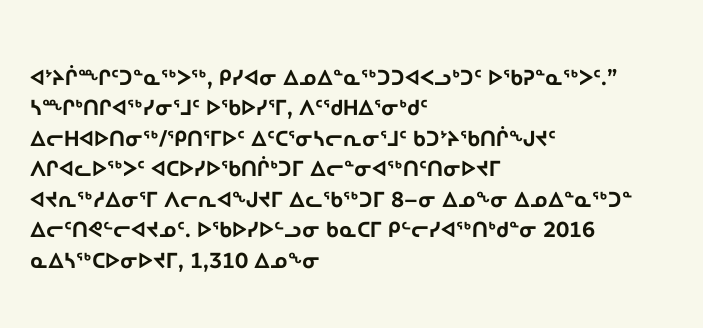ᐊᔾᔨᒌᙱᑦᑐᓐᓇᖅᐳᖅ, ᑭᓯᐊᓂ ᐃᓄᐃᓐᓇᖅᑐᑐᐊᐸᓗᒃᑐᑦ ᐅᖃᕈᓐᓇᖅᐳᑦ.”
ᓴᙱᒃᑎᒋᐊᖅᓯᓂᕐᒧᑦ ᐅᖃᐅᓯᕐᒥ, ᐱᑦᖁᕼᐃᕐᓂᒃᑯᑦ ᐃᓕᕼᐊᐅᑎᓂᖅ/ᕿᑎᕐᒥᐅᑦ ᐃᑦᑕᕐᓂᓴᓕᕆᓂᕐᒧᑦ ᑲᑐᔾᔨᖃᑎᒌᖑᔪᑦ ᐱᒋᐊᓚᐅᖅᐳᑦ ᐊᑕᐅᓯᐅᖃᑎᒌᒃᑐᒥ ᐃᓕᓐᓂᐊᖅᑎᑦᑎᓂᐅᔪᒥ ᐊᔪᕆᖅᓱᐃᓂᕐᒥ ᐱᓕᕆᐊᖑᔪᒥ ᐃᓚᖃᖅᑐᒥ 8–ᓂ ᐃᓄᖕᓂ ᐃᓄᐃᓐᓇᖅᑐᓐ ᐃᓕᑦᑎᕙᓪᓕᐊᔪᓄᑦ. ᐅᖃᐅᓯᐅᓪᓗᓂ ᑲᓇᑕᒥ ᑭᓪᓕᓯᐊᖅᑎᒃᑯᓐᓂ 2016 ᓇᐃᓴᖅᑕᐅᓂᐅᔪᒥ, 1,310 ᐃᓄᖕᓂ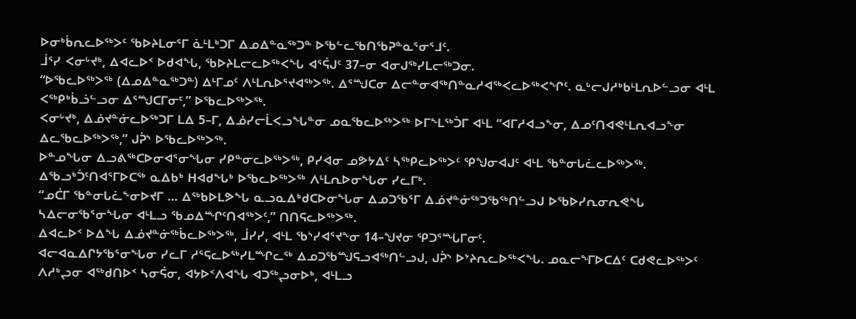ᐅᓂᒃᑳᕆᓚᐅᖅᐳᑦ ᖃᐅᔨᒪᓂᕐᒥ ᓈᒻᒪᒃᑐᒥ ᐃᓄᐃᓐᓇᖅᑐᓐ ᐅᖃᓪᓚᖃᑎᖃᕈᓐᓇᕐᓂᕐᒧᑦ.
ᒨᕐᓯ ᐸᓂᒡᔪᒃ, ᐃᐊᓚᐅᑉ ᐅᑯᐊᖓ, ᖃᐅᔨᒪᓕᓚᐅᖅᐸᖓ ᐊᕐᕌᒍᑦ 37–ᓂ ᐊᓂᒍᖅᓯᒪᓕᖅᑐᓂ.
“ᐅᖃᓚᐅᖅᐳᖅ (ᐃᓄᐃᓐᓇᖅᑐᓐ) ᐃᒻᒥᓄᑦ ᐱᒻᒪᕆᐅᕐᔪᐊᖅᐳᖅ. ᐃᕐᙳᑕᓂ ᐃᓕᓐᓂᐊᖅᑎᓐᓇᓱᐊᖅᐸᓚᐅᖅᐸᖏᑦ. ᓇᒡᓕᒍᓱᒃᑲᒻᒪᕆᐅᓪᓗᓂ ᐊᒻᒪ ᐸᖅᑭᒃᑳᓘᓪᓗᓂ ᐃᕐᙳᑕᒥᓂᑦ,” ᐅᖃᓚᐅᖅᐳᖅ.
ᐸᓂᒡᔪᒃ, ᐃᓅᔪᓐᓃᓚᐅᖅᑐᒥ ᒪᐃ 5–ᒥ, ᐃᓅᓯᓕᒫᐸᓗᖓᓐᓂ ᓄᓇᖃᓚᐅᖅᐳᖅ ᐅᒥᖕᒪᖅᑑᒥ ᐊᒻᒪ “ᐊᒥᓱᐊᓗᖕᓂ, ᐃᓄᑦᑎᐊᕙᒻᒪᕆᐊᓗᖕᓂ ᐃᓚᖃᓚᐅᖅᐳᖅ,” ᒍᕉᔅ ᐅᖃᓚᐅᖅᐳᖅ.
ᐅᓐᓄᖓᓂ ᐃᓗᕕᖅᑕᐅᓂᐊᕐᓂᖓᓂ ᓯᑭᓐᓂᓚᐅᖅᐳᖅ, ᑭᓯᐊᓂ ᓄᕗᔭᐃᑦ ᓴᖅᑭᓚᐅᖅᐳᑦ ᕿᖑᓂᐊᒍᑦ ᐊᒻᒪ ᖃᓐᓂᒐᓛᓚᐅᖅᐳᖅ. ᐃᖃᓗᒃᑑᑦᑎᐊᕐᒥᐅᑕᖅ ᓇᐃᑲᒃ ᕼᐊᑯᖓᒃ ᐅᖃᓚᐅᖅᐳᖅ ᐱᒻᒪᕆᐅᓂᖓᓂ ᓯᓚᒥᒃ.
“ᓄᑖᒥ ᖃᓐᓂᒐᓛᖕᓂᐅᔪᒥ … ᐃᖅᑲᐅᒪᕗᖓ ᓇᓗᓇᐃᒃᑯᑕᐅᓂᖓᓂ ᐃᓄᑐᖃᕐᒥ ᐃᓅᔪᓐᓃᖅᑐᖃᖅᑎᓪᓗᒍ ᐅᖃᐅᓯᕆᓂᕆᕙᖓ ᓴᐃᓕᓂᖃᕐᓂᖓᓂ ᐊᒻᒪᓗ ᖃᓄᐃᙱᑦᑎᐊᖅᐳᑦ,” ᑎᑎᕋᓚᐅᖅᐳᖅ.
ᐃᐊᓚᐅᑉ ᐅᐃᖓ ᐃᓅᔪᓐᓃᖅᑳᓚᐅᖅᐳᖅ, ᒨᓯᓯ, ᐊᒻᒪ ᖃᔅᓯᐊᕐᔪᖕᓂ 14–ᖑᔪᓂ ᕿᑐᕐᙵᒥᓂᑦ.
ᐊᓕᐊᓇᐃᒋᔭᖃᕐᓂᖓᓂ ᓯᓚᒥ ᓱᕐᕋᓚᐅᖅᓯᒪᙱᓚᖅ ᐃᓄᑐᖃᙳᕋᓗᐊᖅᑎᓪᓗᒍ, ᒍᕉᔅ ᐅᔾᔨᕆᓚᐅᖅᐸᖓ. ᓄᓇᓕᖕᒥᐅᑕᐃᑦ ᑕᑯᕙᓚᐅᖅᐳᑦ ᐱᓱᒃᖢᓂ ᐊᖅᑯᑎᐅᑉ ᓴᓂᕌᓂ, ᐊᔭᐅᑉᐱᐊᖓ ᐊᑐᖅᖢᓂᐅᒃ, ᐊᒻᒪᓗ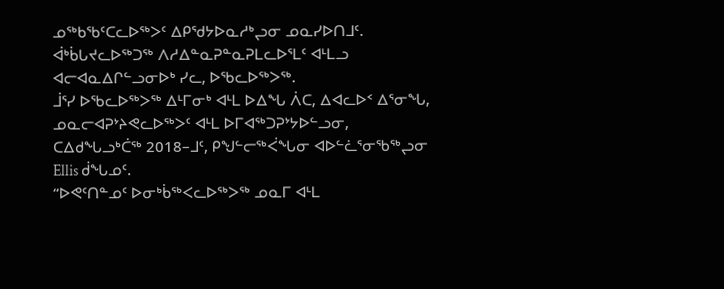ᓄᖅᑲᖃᑦᑕᓚᐅᖅᐳᑦ ᐃᑭᖁᔭᐅᓇᓱᒃᖢᓂ ᓄᓇᓯᐅᑎᒧᑦ. ᐋᒃᑳᒐᔪᓚᐅᖅᑐᖅ ᐱᓱᐃᓐᓇᕈᓐᓇᕈᒪᓚᐅᕐᒪᑦ ᐊᒻᒪᓗ ᐊᓕᐊᓇᐃᒋᓪᓗᓂᐅᒃ ᓯᓚ, ᐅᖃᓚᐅᖅᐳᖅ.
ᒨᕐᓯ ᐅᖃᓚᐅᖅᐳᖅ ᐃᒻᒥᓂᒃ ᐊᒻᒪ ᐅᐃᖓ ᐲᑕ, ᐃᐊᓚᐅᑉ ᐃᕐᓂᖓ, ᓄᓇᓕᐊᕈᔾᔨᕙᓚᐅᖅᐳᑦ ᐊᒻᒪ ᐅᒥᐊᖅᑐᕈᔾᔭᐅᓪᓗᓂ, ᑕᐃᑯᖓᓗᒃᑖᖅ 2018–ᒧᑦ, ᑭᖑᓪᓕᖅᐹᖓᓂ ᐊᐅᓪᓛᕐᓂᖃᖅᖢᓂ Ellis ᑰᖓᓄᑦ.
“ᐅᕙᑦᑎᓐᓄᑦ ᐅᓂᒃᑳᖅᐸᓚᐅᖅᐳᖅ ᓄᓇᒥ ᐊᒻᒪ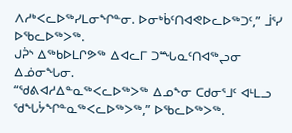ᐱᓱᒃᐸᓚᐅᖅᓯᒪᓂᖏᓐᓂ. ᐅᓂᒃᑳᑦᑎᐊᕙᐅᓚᐅᖅᑐᑦ,” ᒨᕐᓯ ᐅᖃᓚᐅᖅᐳᖅ.
ᒍᕉᔅ ᐃᖅᑲᐅᒪᒋᕗᖅ ᐃᐊᓚᒥ ᑐᙵᓇᑦᑎᐊᖅᖢᓂ ᐃᓅᓂᖓᓂ.
“ᖁᕕᐊᓱᐃᓐᓇᖅᐸᓚᐅᖅᐳᖅ ᐃᓄᖕᓂ ᑕᑯᓂᕐᒧᑦ ᐊᒻᒪᓗ ᖁᖓᔮᖏᓐᓇᖅᐸᓚᐅᖅᐳᖅ,” ᐅᖃᓚᐅᖅᐳᖅ.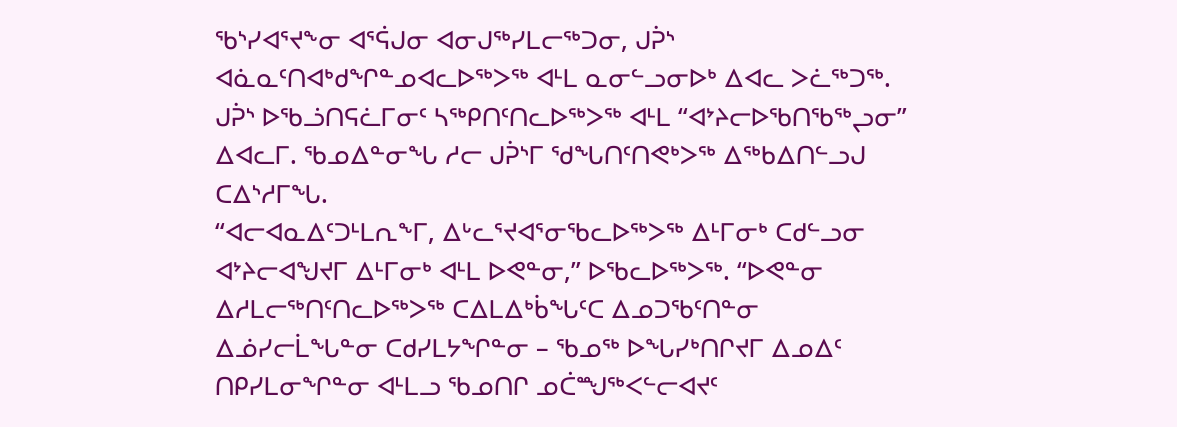ᖃᔅᓯᐊᕐᔪᖕᓂ ᐊᕐᕌᒍᓂ ᐊᓂᒍᖅᓯᒪᓕᖅᑐᓂ, ᒍᕉᔅ ᐊᓈᓇᑦᑎᐊᒃᑯᖏᓐᓄᐊᓚᐅᖅᐳᖅ ᐊᒻᒪ ᓇᓂᓪᓗᓂᐅᒃ ᐃᐊᓚ ᐳᓛᖅᑐᖅ. ᒍᕉᔅ ᐅᖃᓘᑎᕋᓛᒥᓂᑦ ᓴᖅᑭᑎᑦᑎᓚᐅᖅᐳᖅ ᐊᒻᒪ “ᐊᔾᔨᓕᐅᖃᑎᖃᖅᖢᓂ” ᐃᐊᓚᒥ. ᖃᓄᐃᓐᓂᖓ ᓱᓕ ᒍᕉᔅᒥ ᖁᖓᑎᑦᑎᕙᒃᐳᖅ ᐃᖅᑲᐃᑎᓪᓗᒍ ᑕᐃᔅᓱᒥᖓ.
“ᐊᓕᐊᓇᐃᑦᑐᒻᒪᕆᖕᒥ, ᐃᒡᓚᕐᔪᐊᕐᓂᖃᓚᐅᖅᐳᖅ ᐃᒻᒥᓂᒃ ᑕᑯᓪᓗᓂ ᐊᔾᔨᓕᐊᖑᔪᒥ ᐃᒻᒥᓂᒃ ᐊᒻᒪ ᐅᕙᓐᓂ,” ᐅᖃᓚᐅᖅᐳᖅ. “ᐅᕙᓐᓂ ᐃᓱᒪᓕᖅᑎᑦᑎᓚᐅᖅᐳᖅ ᑕᐃᒪᐃᒃᑳᖓᑦᑕ ᐃᓄᑐᖃᑦᑎᓐᓂ ᐃᓅᓯᓕᒫᖓᓐᓂ ᑕᑯᓯᒪᔭᖏᓐᓂ – ᖃᓄᖅ ᐅᖓᓯᒃᑎᒋᔪᒥ ᐃᓄᐃᑦ ᑎᑭᓯᒪᓂᖏᓐᓂ ᐊᒻᒪᓗ ᖃᓄᑎᒋ ᓄᑖᙳᖅᐸᓪᓕᐊᔪᑦ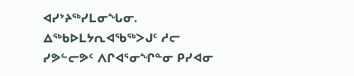ᐊᓯᔾᔨᖅᓯᒪᓂᖓᓂ. ᐃᖅᑲᐅᒪᔭᕆᐊᖃᖅᐳᒍᑦ ᓱᓕ ᓯᕗᓪᓕᕗᑦ ᐱᒋᐊᕐᓂᖏᓐᓂ ᑭᓯᐊᓂ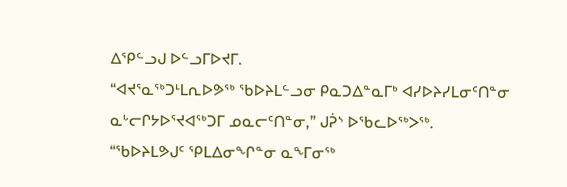ᐃᕿᓪᓗᒍ ᐅᓪᓗᒥᐅᔪᒥ.
“ᐊᔪᕐᓇᖅᑐᒻᒪᕆᐅᕗᖅ ᖃᐅᔨᒪᓪᓗᓂ ᑭᓇᑐᐃᓐᓇᒥᒃ ᐊᓯᐅᔨᓯᒪᓂᑦᑎᓐᓂ ᓇᒡᓕᒋᔭᐅᕐᔪᐊᖅᑐᒥ ᓄᓇᓕᑦᑎᓐᓂ,” ᒍᕉᔅ ᐅᖃᓚᐅᖅᐳᖅ. “ᖃᐅᔨᒪᕗᒍᑦ ᕿᒪᐃᓂᖏᓐᓂ ᓇᖕᒥᓂᖅ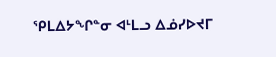ᕿᒪᐃᔭᖏᓐᓂ ᐊᒻᒪᓗ ᐃᓅᓯᐅᔪᒥ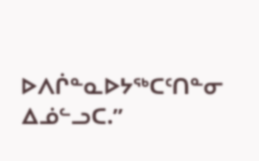ᐅᐱᒌᓐᓇᐅᔭᖅᑕᑦᑎᓐᓂ ᐃᓅᓪᓗᑕ.”